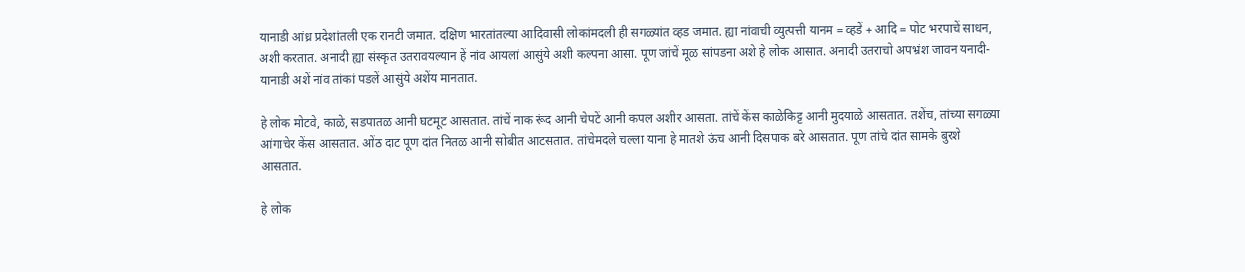यानाडी आंध्र प्रदेशांतली एक रानटी जमात. दक्षिण भारतांतल्या आदिवासी लोकांमदली ही सगळ्यांत व्हड जमात. ह्या नांवाची व्युत्पत्ती यानम = व्हडें + आदि = पोट भरपाचें साधन, अशी करतात. अनादी ह्या संस्कृत उतरावयल्यान हें नांव आयलां आसुंये अशी कल्पना आसा. पूण जांचें मूळ सांपडना अशे हे लोक आसात. अनादी उतराचो अपभ्रंश जावन यनादी-यानाडी अशें नांव तांकां पडलें आसुंये अशेंय मानतात.

हे लोक मोटवे, काळे, सडपातळ आनी घटमूट आसतात. तांचें नाक रूंद आनी चेपटें आनी कपल अशीर आसता. तांचें केंस काळेकिट्ट आनी मुदयाळे आसतात. तशेंच, तांच्या सगळ्या आंगाचेर केंस आसतात. ओंठ दाट पूण दांत नितळ आनी सोबीत आटसतात. तांचेमदले चल्ला याना हे मातशे ऊंच आनी दिसपाक बरे आसतात. पूण तांचे दांत सामके बुरशे आसतात.

हे लोक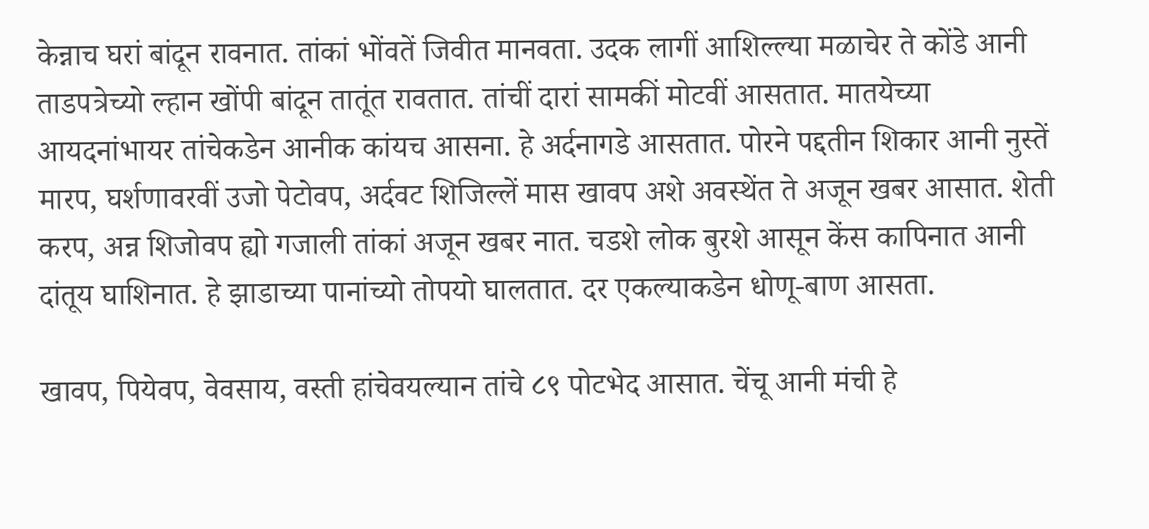केन्नाच घरां बांदून रावनात. तांकां भोंवतें जिवीत मानवता. उदक लागीं आशिल्ल्या मळाचेर ते कोंडे आनी ताडपत्रेच्यो ल्हान खोंपी बांदून तातूंत रावतात. तांचीं दारां सामकीं मोटवीं आसतात. मातयेच्या आयदनांभायर तांचेकडेन आनीक कांयच आसना. हे अर्दनागडे आसतात. पोरने पद्दतीन शिकार आनी नुस्तें मारप, घर्शणावरवीं उजो पेटोवप, अर्दवट शिजिल्लें मास खावप अशे अवस्थेंत ते अजून खबर आसात. शेती करप, अन्न शिजोवप ह्यो गजाली तांकां अजून खबर नात. चडशे लोक बुरशे आसून केंस कापिनात आनी दांतूय घाशिनात. हे झाडाच्या पानांच्यो तोपयो घालतात. दर एकल्याकडेन धोणू-बाण आसता.

खावप, पियेवप, वेवसाय, वस्ती हांचेवयल्यान तांचे ८९ पोटभेद आसात. चेंचू आनी मंची हे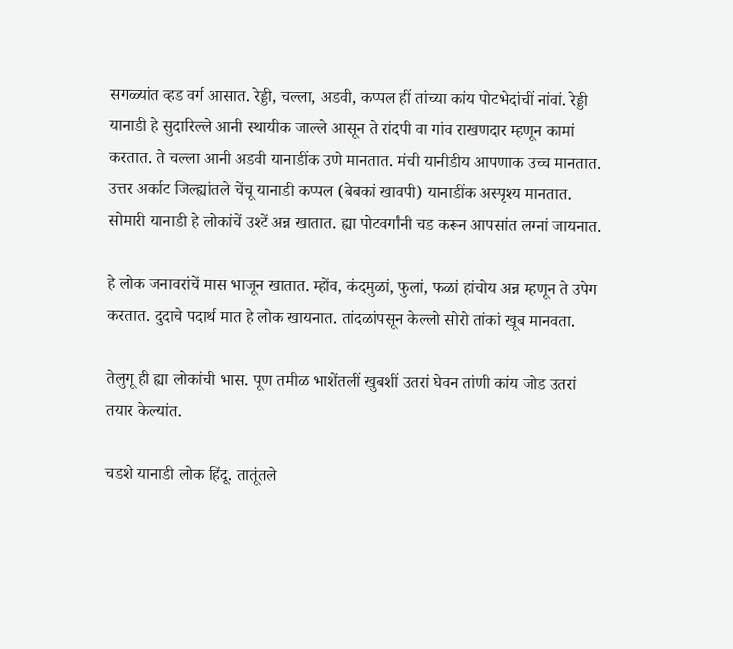सगळ्यांत व्हड वर्ग आसात. रेड्डी, चल्ला, अडवी, कप्पल हीं तांच्या कांय पोटभेदांचीं नांवां. रेड्डी यानाडी हे सुदारिल्ले आनी स्थायीक जाल्ले आसून ते रांदपी वा गांव राखणदार म्हणून कामां करतात. ते चल्ला आनी अडवी यानाडींक उणे मानतात. मंची यानीडीय आपणाक उच्च मानतात. उत्तर अर्काट जिल्ह्यांतले चेंचू यानाडी कप्पल (बेबकां खावपी) यानाडींक अस्पृश्य मानतात. सोमारी यानाडी हे लोकांचें उश्टें अन्न खातात. ह्या पोटवर्गांनी चड करून आपसांत लग्नां जायनात.

हे लोक जनावरांचें मास भाजून खातात. म्होंव, कंदमुळां, फुलां, फळां हांचोय अन्न म्हणून ते उपेग करतात. दुदाचे पदार्थ मात हे लोक खायनात. तांदळांपसून केल्लो सोरो तांकां खूब मानवता.

तेलुगू ही ह्या लोकांची भास. पूण तमीळ भाशेंतलीं खुबशीं उतरां घेवन तांणी कांय जोड उतरां तयार केल्यांत.

चडशे यानाडी लोक हिंदू. तातूंतले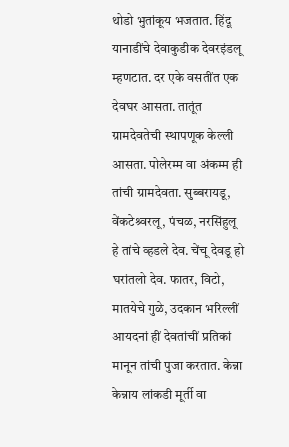थोडो भुतांकूय भजतात. हिंदू यानाडींचे देवाकुडीक देवरइंडलू म्हणटात. दर एके वसतींत एक देवघर आसता. तातूंत ग्रामदेवतेची स्थापणूक केल्ली आसता. पोलेरम्म वा अंकम्म ही तांची ग्रामदेवता. सुब्बरायडू, वेंकटेश्र्वरलू, पंचळ, नरसिंहुलू हे तांचे व्हडले देव. चेंचू देवडू हो घरांतलो देव. फातर, विटो, मातयेचे गुळे, उदकान भरिल्लीं आयदनां हीं देवतांचीं प्रतिकां मानून तांची पुजा करतात. केन्ना केन्नाय लांकडी मूर्ती वा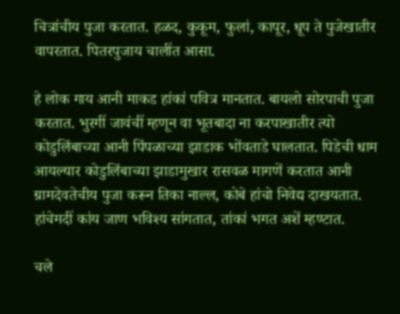चित्रांचीय पुजा करतात. हळद, कुकूम, फुलां, कापूर, धूप ते पुजेखातीर वापरतात. पितरपुजाय चालींत आसा.

हे लोक गाय आनी माकड हांकां पवित्र मानतात. बायलो सोरपाची पुजा करतात. भुरगीं जावंचीं म्हणून वा भूतबादा ना करपाखातीर त्यो कोडुलिंबाच्या आनी पिंपळाच्या झाडाक भोंवताडे घालतात. पिडेची धाम आयल्यार कोडुलिंबाच्या झाडामुखार रासवळ मागणें करतात आनी ग्रामदेवतेचीय पुजा करून तिका नाल्ल, कोबे हांचो निवेद्य दाखयतात. हांचेमदीं कांय जाण भविश्य सांगतात, तांकां भगत अशें म्हण्टात.

चले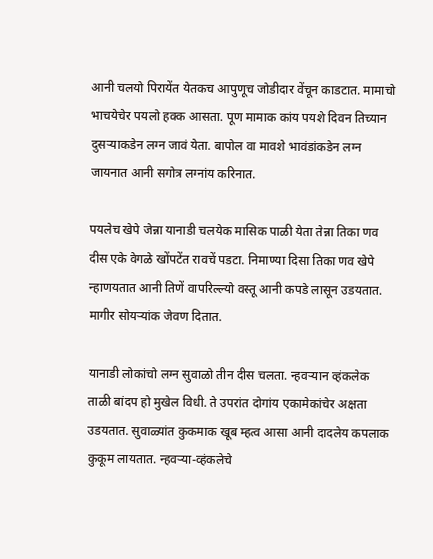आनी चलयो पिरायेंत येतकच आपुणूच जोडीदार वेंचून काडटात. मामाचो भाचयेचेर पयलो हक्क आसता. पूण मामाक कांय पयशे दिवन तिच्यान दुसऱ्याकडेन लग्न जावं येता. बापोल वा मावशे भावंडांकडेन लग्न जायनात आनी सगोत्र लग्नांय करिनात.

पयलेच खेपे जेन्ना यानाडी चलयेक मासिक पाळी येता तेन्ना तिका णव दीस एके वेगळे खोंपटेंत रावचें पडटा. निमाण्या दिसा तिका णव खेपे न्हाणयतात आनी तिणें वापरिल्ल्यो वस्तू आनी कपडे लासून उडयतात. मागीर सोयऱ्यांक जेवण दितात.

यानाडी लोकांचो लग्न सुवाळो तीन दीस चलता. न्हवऱ्यान व्हंकलेक ताळी बांदप हो मुखेल विधी. ते उपरांत दोगांय एकामेकांचेर अक्षता उडयतात. सुवाळ्यांत कुकमाक खूब म्हत्व आसा आनी दादलेय कपलाक कुकूम लायतात. न्हवऱ्या-व्हंकलेचे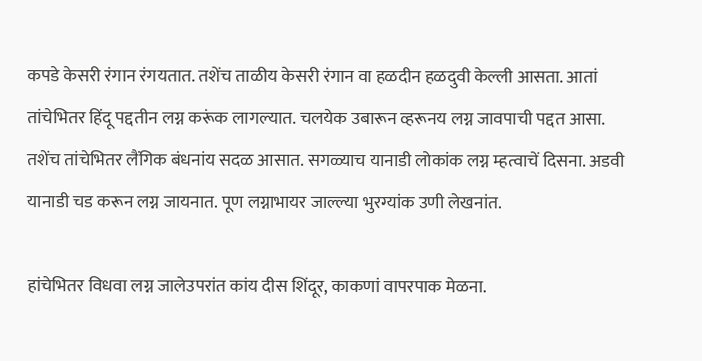कपडे केसरी रंगान रंगयतात. तशेंच ताळीय केसरी रंगान वा हळदीन हळदुवी केल्ली आसता. आतां तांचेभितर हिंदू पद्दतीन लग्न करूंक लागल्यात. चलयेक उबारून व्हरूनय लग्न जावपाची पद्दत आसा. तशेंच तांचेभितर लैंगिक बंधनांय सदळ आसात. सगळ्याच यानाडी लोकांक लग्न म्हत्वाचें दिसना. अडवी यानाडी चड करून लग्न जायनात. पूण लग्नाभायर जाल्ल्या भुरग्यांक उणी लेखनांत.

हांचेभितर विधवा लग्न जालेउपरांत कांय दीस शिंदूर, काकणां वापरपाक मेळना.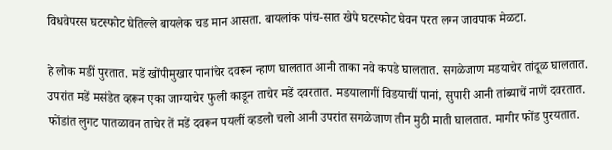विधवेपरस घटस्फोट घेतिल्ले बायलेक चड मान आसता. बायलांक पांच-सात खेपे घटस्फोट घेवन परत लग्न जावपाक मेळटा.

हे लोक मडीं पुरतात. मडें खोंपीमुखार पानांचेर दवरून न्हाण घालतात आनी ताका नवे कपडे घालतात. सगळेजाण मडयाचेर तांदूळ घालतात. उपरांत मडें मसंडेत व्हरून एका जाग्याचेर फुली काडून ताचेर मडें दवरतात. मडयालागीं विडयाचीं पानां, सुपारी आनी तांब्याचें नाणें दवरतात. फोंडांत लुगट पातळावन ताचेर तें मडें दवरून पयलीं व्हडलो चलो आनी उपरांत सगळेजाण तीन मुठी माती घालतात. मागीर फोंड पुरयतात.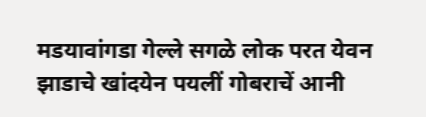मडयावांगडा गेल्ले सगळे लोक परत येवन झाडाचे खांदयेन पयलीं गोबराचें आनी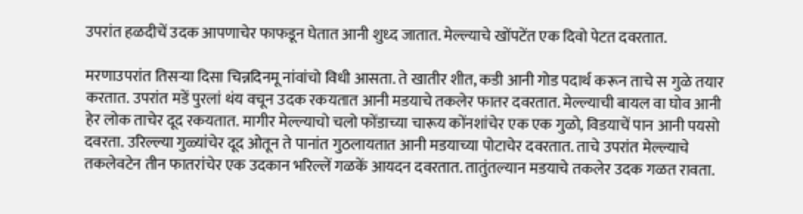उपरांत हळदीचें उदक आपणाचेर फाफडून घेतात आनी शुध्द जातात. मेल्ल्याचे खोंपटेंत एक दिवो पेटत दवरतात.

मरणाउपरांत तिसऱ्या दिसा चिन्नदिनमू नांवांचो विधी आसता. ते खातीर शीत, कडी आनी गोड पदार्थ करून ताचे स गुळे तयार करतात. उपरांत मडें पुरलां थंय वचून उदक रकयतात आनी मडयाचे तकलेर फातर दवरतात. मेल्ल्याची बायल वा घोव आनी हेर लोक ताचेर दूद रकयतात. मागीर मेल्ल्याचो चलो फोंडाच्या चारूय कोंनशांचेर एक एक गुळो, विडयाचें पान आनी पयसो दवरता. उरिल्ल्या गुळ्यांचेर दूद ओतून ते पानांत गुठलायतात आनी मडयाच्या पोटाचेर दवरतात. ताचे उपरांत मेल्ल्याचे तकलेवटेन तीन फातरांचेर एक उदकान भरिल्लें गळकें आयदन दवरतात. तातुंतल्यान मडयाचे तकलेर उदक गळत रावता.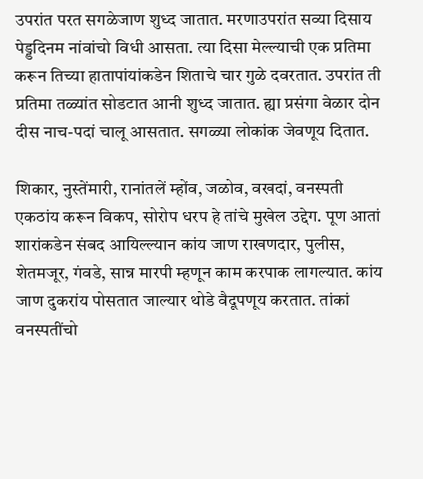उपरांत परत सगळेजाण शुध्द जातात. मरणाउपरांत सव्या दिसाय पेड्डदिनम नांवांचो विधी आसता. त्या दिसा मेल्ल्याची एक प्रतिमा करून तिच्या हातापांयांकडेन शिताचे चार गुळे दवरतात. उपरांत ती प्रतिमा तळ्यांत सोडटात आनी शुध्द जातात. ह्या प्रसंगा वेळार दोन दीस नाच-पदां चालू आसतात. सगळ्या लोकांक जेवणूय दितात.

शिकार, नुस्तेंमारी, रानांतलें म्होंव, जळोव, वखदां, वनस्पती एकठांय करून विकप, सोरोप धरप हे तांचे मुखेल उद्देग. पूण आतां शारांकडेन संबद आयिल्ल्यान कांय जाण राखणदार, पुलीस, शेतमजूर, गंवडे, सान्न मारपी म्हणून काम करपाक लागल्यात. कांय जाण दुकरांय पोसतात जाल्यार थोडे वैदूपणूय करतात. तांकां वनस्पतींचो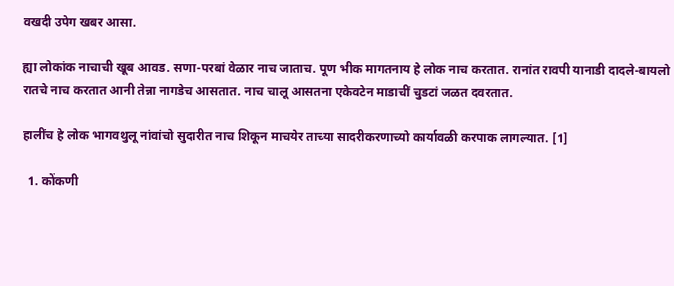वखदी उपेग खबर आसा.

ह्या लोकांक नाचाची खूब आवड. सणा-परबां वेळार नाच जाताच. पूण भीक मागतनाय हे लोक नाच करतात. रानांत रावपी यानाडी दादले-बायलो रातचे नाच करतात आनी तेन्ना नागडेच आसतात. नाच चालू आसतना एकेवटेन माडाचीं चुडटां जळत दवरतात.

हालींच हे लोक भागवथुलू नांवांचो सुदारीत नाच शिकून माचयेर ताच्या सादरीकरणाच्यो कार्यावळी करपाक लागल्यात. [1]

  1. कोंकणी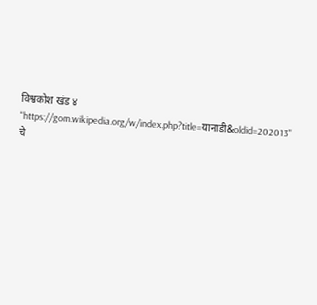विश्वकोश खंड ४
"https://gom.wikipedia.org/w/index.php?title=यानाडी&oldid=202013" चे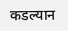कडल्यान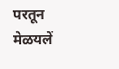परतून मेळयलें